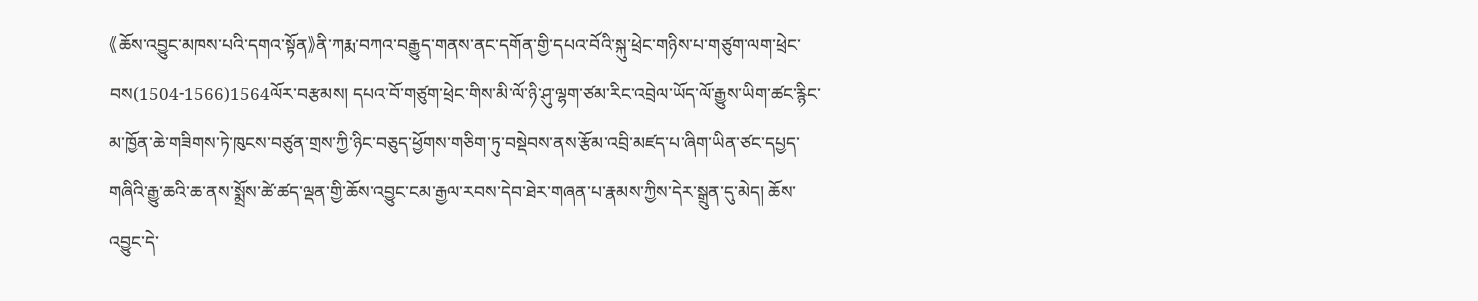《ཆོས་འབྱུང་མཁས་པའི་དགའ་སྟོན》ནི་ཀརྨ་བཀའ་བརྒྱུད་གནས་ནང་དགོན་གྱི་དཔའ་བོའི་སྐུ་ཕྲེང་གཉིས་པ་གཙུག་ལག་ཕྲེང་བས(1504-1566)1564ལོར་བརྩམས། དཔའ་བོ་གཙུག་ཕྲེང་གིས་མི་ལོ་ཉི་ཤུ་ལྷག་ཙམ་རིང་འབྲེལ་ཡོད་ལོ་རྒྱུས་ཡིག་ཚང་རྙིང་མ་ཁྱོན་ཆེ་གཟིགས་ཏེ་ཁུངས་བཙུན་གྲས་ཀྱི་ཉིང་བཅུད་ཕྱོགས་གཅིག་ཏུ་བསྡེབས་ནས་རྩོམ་འབྲི་མཛད་པ་ཞིག་ཡིན་ཙང་དཔྱད་གཞིའི་རྒྱུ་ཆའི་ཆ་ནས་སྨྲོས་ཚེ་ཚད་ལྡན་གྱི་ཆོས་འབྱུང་ངམ་རྒྱལ་རབས་དེབ་ཐེར་གཞན་པ་རྣམས་ཀྱིས་དེར་སྒྲུན་དུ་མེད། ཆོས་འབྱུང་དེ་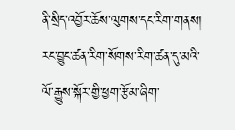ནི་སྲིད་འབྱོར་ཆོས་ལུགས་དང་རིག་གནས། རང་བྱུང་ཚན་རིག་སོགས་རིག་ཚན་དུ་མའི་ལོ་རྒྱུས་སྐོར་གྱི་ཕྱག་རྩོམ་ཞིག་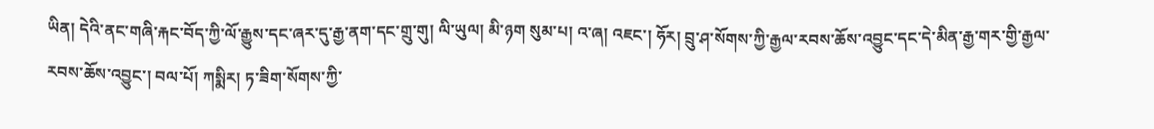ཡིན། དེའི་ནང་གཞི་རྐང་བོད་ཀྱི་ལོ་རྒྱུས་དང་ཞར་དུ་རྒྱ་ནག་དང་གྲུ་གུ། ལི་ཡུལ། མི་ཉག སུམ་པ། འ་ཞ། འཇང་། ཧོར། བྲུ་ཤ་སོགས་ཀྱི་རྒྱལ་རབས་ཆོས་འབྱུང་དང་དེ་མིན་རྒྱ་གར་གྱི་རྒྱལ་རབས་ཆོས་འབྱུང་། བལ་པོ། ཀསྨིར། ཏ་ཟིག་སོགས་ཀྱི་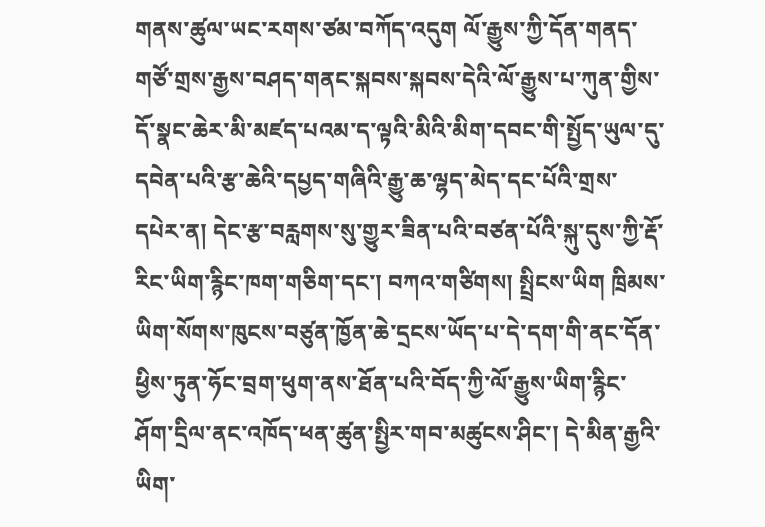གནས་ཚུལ་ཡང་རགས་ཙམ་བཀོད་འདུག ལོ་རྒྱུས་ཀྱི་དོན་གནད་གཙོ་གྲས་རྒྱས་བཤད་གནང་སྐབས་སྐབས་དེའི་ལོ་རྒྱུས་པ་ཀུན་གྱིས་དོ་སྣང་ཆེར་མི་མཛད་པའམ་ད་ལྟའི་མིའི་མིག་དབང་གི་སྤྱོད་ཡུལ་དུ་དབེན་པའི་རྩ་ཆེའི་དཔྱད་གཞིའི་རྒྱུ་ཆ་ལྷད་མེད་དང་པོའི་གྲས་དཔེར་ན། དེང་རྩ་བརླགས་སུ་གྱུར་ཟིན་པའི་བཙན་པོའི་སྐུ་དུས་ཀྱི་རྡོ་རིང་ཡིག་རྙིང་ཁག་གཅིག་དང་། བཀའ་གཙིགས། སྤྲིངས་ཡིག ཁྲིམས་ཡིག་སོགས་ཁུངས་བཙུན་ཁྱོན་ཆེ་དྲངས་ཡོད་པ་དེ་དག་གི་ནང་དོན་ཕྱིས་ཏུན་ཧོང་བྲག་ཕུག་ནས་ཐོན་པའི་བོད་ཀྱི་ལོ་རྒྱུས་ཡིག་རྙིང་ཤོག་དྲིལ་ནང་འཁོད་ཕན་ཚུན་སྤྱིར་གབ་མཚུངས་ཤིང་། དེ་མིན་རྒྱའི་ཡིག་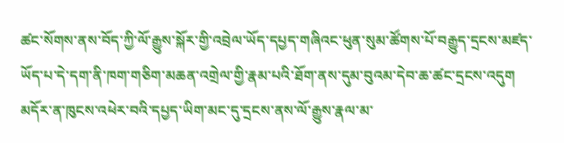ཚང་སོགས་ནས་བོད་ཀྱི་ལོ་རྒྱུས་སྐོར་གྱི་འབྲེལ་ཡོད་དཔྱད་གཞིའང་ཕུན་སུམ་ཚོགས་པོ་བརྒྱུད་དྲངས་མཛད་ཡོད་པ་དེ་དག་ནི་ཁག་གཅིག་མཆན་འགྲེལ་གྱི་རྣམ་པའི་ཐོག་ནས་དུམ་བུའམ་དེབ་ཆ་ཚང་དྲངས་འདུག མདོར་ན་ཁུངས་འཕེར་བའི་དཔྱད་ཡིག་མང་དུ་དྲངས་ནས་ལོ་རྒྱུས་རྣལ་མ་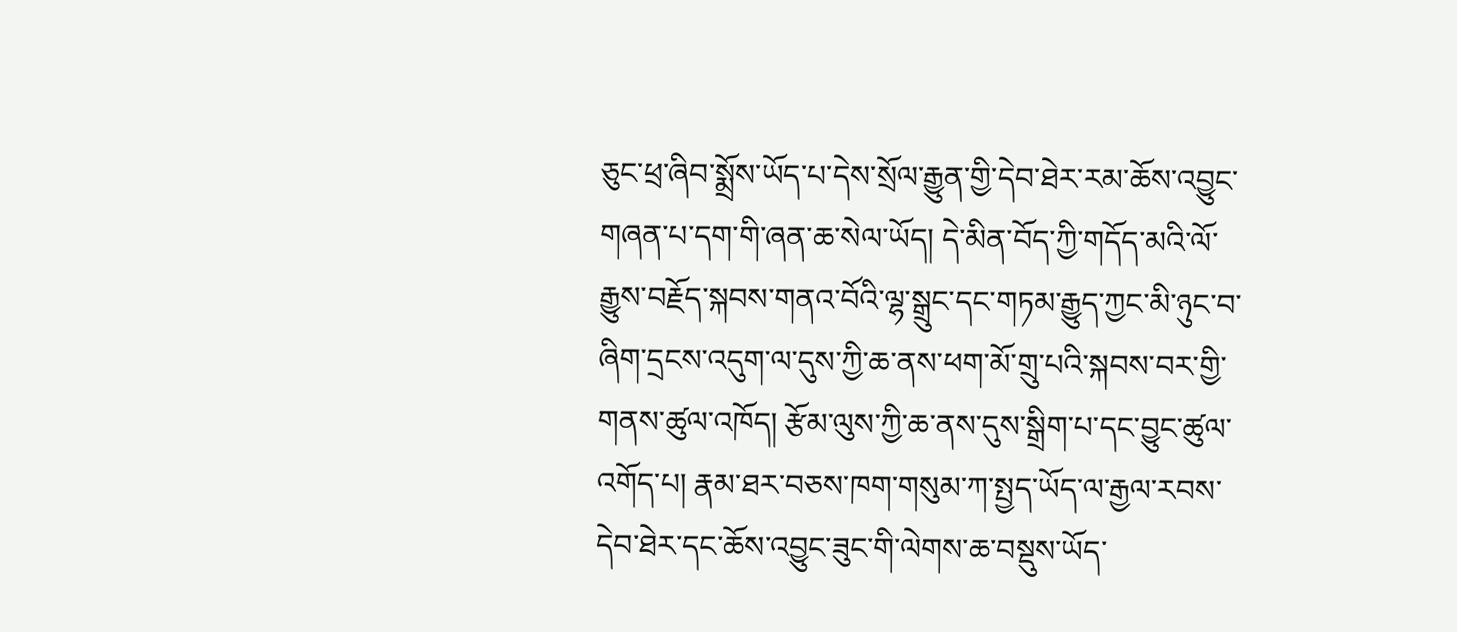ཅུང་ཕྲ་ཞིབ་སྨྲོས་ཡོད་པ་དེས་སྲོལ་རྒྱུན་གྱི་དེབ་ཐེར་རམ་ཆོས་འབྱུང་གཞན་པ་དག་གི་ཞན་ཆ་སེལ་ཡོད། དེ་མིན་བོད་ཀྱི་གདོད་མའི་ལོ་རྒྱུས་བརྗོད་སྐབས་གནའ་བོའི་ལྷ་སྒྲུང་དང་གཏམ་རྒྱུད་ཀྱང་མི་ཉུང་བ་ཞིག་དྲངས་འདུག་ལ་དུས་ཀྱི་ཆ་ནས་ཕག་མོ་གྲུ་པའི་སྐབས་བར་གྱི་གནས་ཚུལ་འཁོད། རྩོམ་ལུས་ཀྱི་ཆ་ནས་དུས་སྒྲིག་པ་དང་བྱུང་ཚུལ་འགོད་པ། རྣམ་ཐར་བཅས་ཁག་གསུམ་ཀ་སྤྱད་ཡོད་ལ་རྒྱལ་རབས་དེབ་ཐེར་དང་ཆོས་འབྱུང་ཟུང་གི་ལེགས་ཆ་བསྡུས་ཡོད་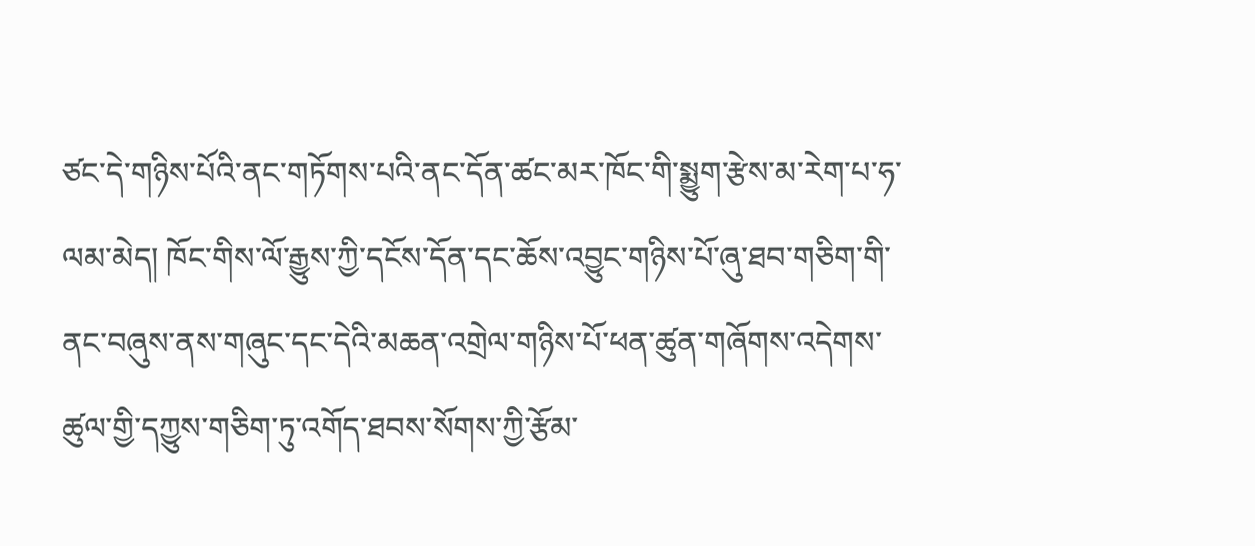ཙང་དེ་གཉིས་པོའི་ནང་གཏོགས་པའི་ནང་དོན་ཚང་མར་ཁོང་གི་སྨྱུག་རྩེས་མ་རེག་པ་ཧ་ལམ་མེད། ཁོང་གིས་ལོ་རྒྱུས་ཀྱི་དངོས་དོན་དང་ཆོས་འབྱུང་གཉིས་པོ་ཞུ་ཐབ་གཅིག་གི་ནང་བཞུས་ནས་གཞུང་དང་དེའི་མཆན་འགྲེལ་གཉིས་པོ་ཕན་ཚུན་གཞོགས་འདེགས་ཚུལ་གྱི་དཀྱུས་གཅིག་ཏུ་འགོད་ཐབས་སོགས་ཀྱི་རྩོམ་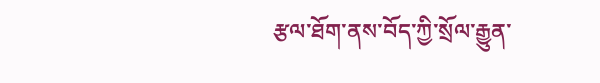རྩལ་ཐོག་ནས་བོད་ཀྱི་སྲོལ་རྒྱུན་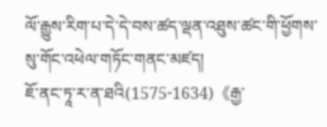ལོ་རྒྱུས་རིག་པ་དེ་དེ་བས་ཚད་ལྡན་འཐུས་ཚང་གི་ཕྱོགས་སུ་གོང་འཕེལ་གཏོང་གནང་མཛད།
ཇོ་ནང་ཏཱ་ར་ན་ཐའི(1575-1634)《རྒྱ་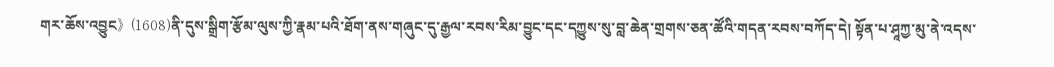གར་ཆོས་འབྱུང》(1608)ནི་དུས་སྒྲིག་རྩོམ་ལུས་ཀྱི་རྣམ་པའི་ཐོག་ནས་གཞུང་དུ་རྒྱལ་རབས་རིམ་བྱུང་དང་དཀྱུས་སུ་བླ་ཆེན་གྲགས་ཅན་ཚོའི་གདན་རབས་བཀོད་དེ། སྟོན་པ་ཤཱཀྱ་མུ་ནེ་འདས་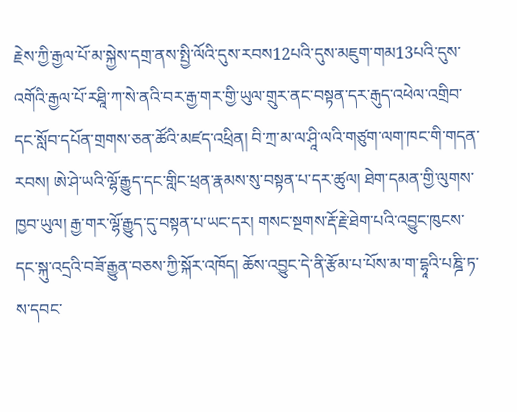རྗེས་ཀྱི་རྒྱལ་པོ་མ་སྐྱེས་དགྲ་ནས་སྤྱི་ལོའི་དུས་རབས12པའི་དུས་མཇུག་གམ13པའི་དུས་འགོའི་རྒྱལ་པོ་རཐཱི་ཀ་སེ་ནའི་བར་རྒྱ་གར་གྱི་ཡུལ་གྲུར་ནང་བསྟན་དར་རྒུད་འཕེལ་འགྲིབ་དང་སློབ་དཔོན་གྲགས་ཅན་ཚོའི་མཛད་འཕྲིན། བི་ཀྲ་མ་ལ་ཤཱི་ལའི་གཙུག་ལག་ཁང་གི་གདན་རབས། ཨེ་ཤེ་ཡའི་ལྷོ་རྒྱུད་དང་གླིང་ཕྲན་རྣམས་སུ་བསྟན་པ་དར་ཚུལ། ཐེག་དམན་གྱི་ལུགས་ཁྱབ་ཡུལ། རྒྱ་གར་ལྷོ་རྒྱུད་དུ་བསྟན་པ་ཡང་དར། གསང་སྔགས་རྡོ་རྗེ་ཐེག་པའི་འབྱུང་ཁུངས་དང་སྐུ་འདྲའི་བཟོ་རྒྱུན་བཅས་ཀྱི་སྐོར་འཁོད། ཆོས་འབྱུང་དེ་ནི་རྩོམ་པ་པོས་མ་ག་དྷཱའི་པཎྜི་ཏ་ས་དབང་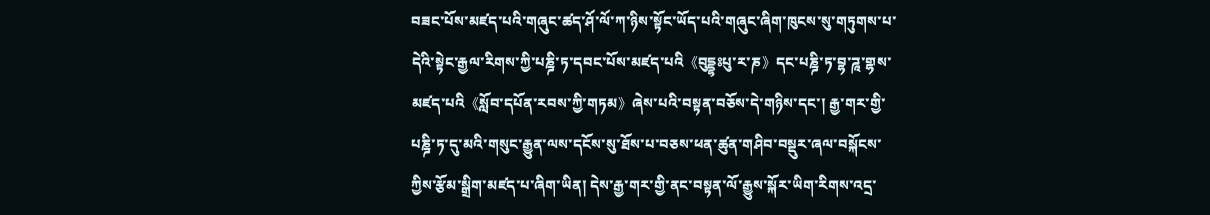བཟང་པོས་མཛད་པའི་གཞུང་ཚད་ཤོ་ལོ་ཀ་ཉིས་སྟོང་ཡོད་པའི་གཞུང་ཞིག་ཁུངས་སུ་གཏུགས་པ་དེའི་སྟེང་རྒྱལ་རིགས་ཀྱི་པཎྜི་ཏ་དབང་པོས་མཛད་པའི《བུདྡྷཿཔུ་ར་ཎ》དང་པཎྜི་ཏ་བྷ་ཌཱ་གྷས་མཛད་པའི《སློབ་དཔོན་རབས་ཀྱི་གཏམ》ཞེས་པའི་བསྟན་བཅོས་དེ་གཉིས་དང་། རྒྱ་གར་གྱི་པཎྜི་ཏ་དུ་མའི་གསུང་རྒྱུན་ལས་དངོས་སུ་ཐོས་པ་བཅས་ཕན་ཚུན་གཤིབ་བསྡུར་ཞལ་བསྐོངས་ཀྱིས་རྩོམ་སྒྲིག་མཛད་པ་ཞིག་ཡིན། དེས་རྒྱ་གར་གྱི་ནང་བསྟན་ལོ་རྒྱུས་སྐོར་ཡིག་རིགས་འདྲ་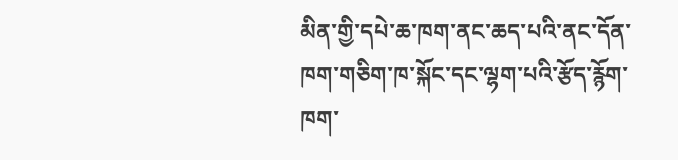མིན་གྱི་དཔེ་ཆ་ཁག་ནང་ཆད་པའི་ནང་དོན་ཁག་གཅིག་ཁ་སྐོང་དང་ལྷག་པའི་རྩོད་རྙོག་ཁག་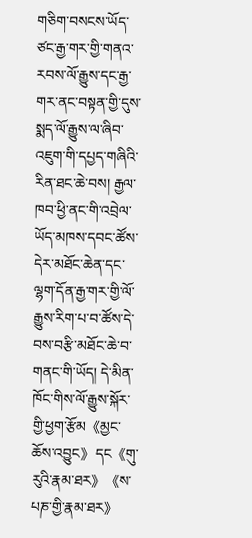གཅིག་བསངས་ཡོད་ཙང་རྒྱ་གར་གྱི་གནའ་རབས་ལོ་རྒྱུས་དང་རྒྱ་གར་ནང་བསྟན་གྱི་དུས་སྨད་ལོ་རྒྱུས་ལ་ཞིབ་འཇུག་གི་དཔྱད་གཞིའི་རིན་ཐང་ཆེ་བས། རྒྱལ་ཁབ་ཕྱི་ནང་གི་འབྲེལ་ཡོད་མཁས་དབང་ཚོས་དེར་མཐོང་ཆེན་དང་ལྷག་དོན་རྒྱ་གར་གྱི་ལོ་རྒྱུས་རིག་པ་བ་ཚོས་དེ་བས་བརྩི་མཐོང་ཆེ་བ་གནང་གི་ཡོད། དེ་མིན་ཁོང་གིས་ལོ་རྒྱུས་སྐོར་གྱི་ཕྱག་རྩོམ《མྱང་ཆོས་འབྱུང》དང《གུ་རུའི་རྣམ་ཐར》《ས་པཎ་གྱི་རྣམ་ཐར》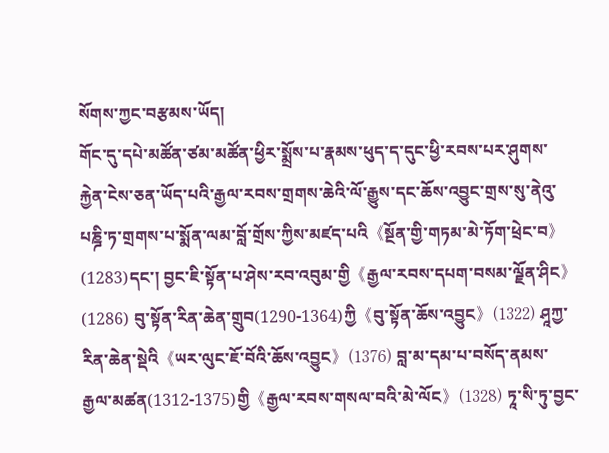སོགས་ཀྱང་བརྩམས་ཡོད།
གོང་དུ་དཔེ་མཚོན་ཙམ་མཚོན་ཕྱིར་སྨྲོས་པ་རྣམས་ཕུད་ད་དུང་ཕྱི་རབས་པར་ཤུགས་རྐྱེན་ངེས་ཅན་ཡོད་པའི་རྒྱལ་རབས་གྲགས་ཆེའི་ལོ་རྒྱུས་དང་ཆོས་འབྱུང་གྲས་སུ་ནེའུ་པཎྜི་ཏ་གྲགས་པ་སྨོན་ལམ་བློ་གྲོས་ཀྱིས་མཛད་པའི《སྔོན་གྱི་གཏམ་མེ་ཏོག་ཕྲེང་བ》(1283)དང་། བྱང་ཇི་སྟོན་པ་ཤེས་རབ་འབུམ་གྱི《རྒྱལ་རབས་དཔག་བསམ་ལྗོན་ཤིང》(1286) བུ་སྟོན་རིན་ཆེན་གྲུབ(1290-1364)ཀྱི《བུ་སྟོན་ཆོས་འབྱུང》(1322) ཤཱཀྱ་རིན་ཆེན་སྡེའི《ཡར་ལུང་ཇོ་བོའི་ཆོས་འབྱུང》(1376) བླ་མ་དམ་པ་བསོད་ནམས་རྒྱལ་མཚན(1312-1375)གྱི《རྒྱལ་རབས་གསལ་བའི་མེ་ལོང》(1328) ཏཱ་སི་ཏུ་བྱང་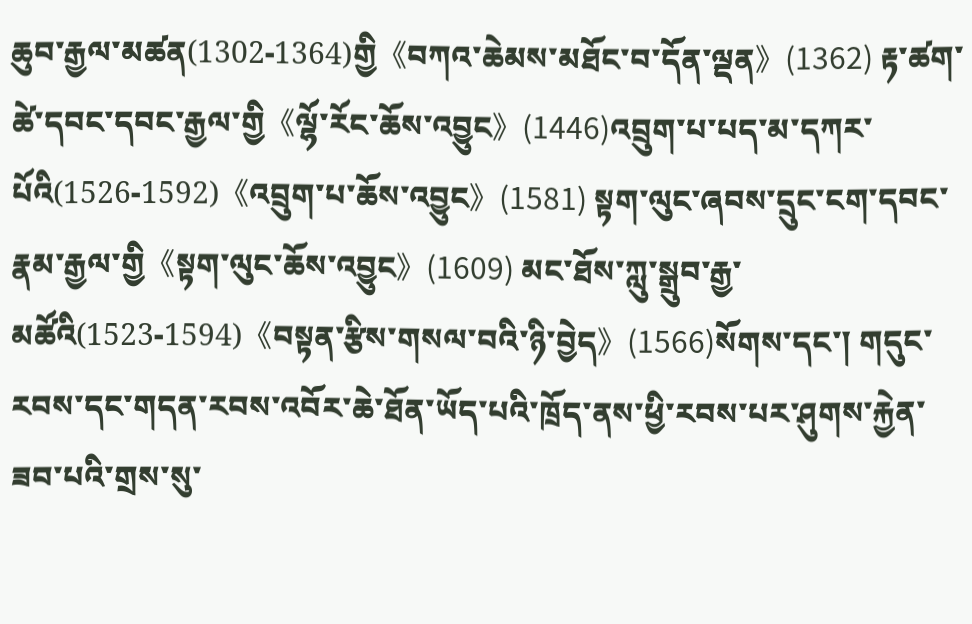ཆུབ་རྒྱལ་མཚན(1302-1364)གྱི《བཀའ་ཆེམས་མཐོང་བ་དོན་ལྡན》(1362) རྟ་ཚག་ཚེ་དབང་དབང་རྒྱལ་གྱི《ལྷོ་རོང་ཆོས་འབྱུང》(1446)འབྲུག་པ་པད་མ་དཀར་པོའི(1526-1592)《འབྲུག་པ་ཆོས་འབྱུང》(1581) སྟག་ལུང་ཞབས་དྲུང་ངག་དབང་རྣམ་རྒྱལ་གྱི《སྟག་ལུང་ཆོས་འབྱུང》(1609) མང་ཐོས་ཀླུ་སྒྲུབ་རྒྱ་མཚོའི(1523-1594)《བསྟན་རྩིས་གསལ་བའི་ཉི་བྱེད》(1566)སོགས་དང་། གདུང་རབས་དང་གདན་རབས་འབོར་ཆེ་ཐོན་ཡོད་པའི་ཁྲོད་ནས་ཕྱི་རབས་པར་ཤུགས་རྐྱེན་ཟབ་པའི་གྲས་སུ་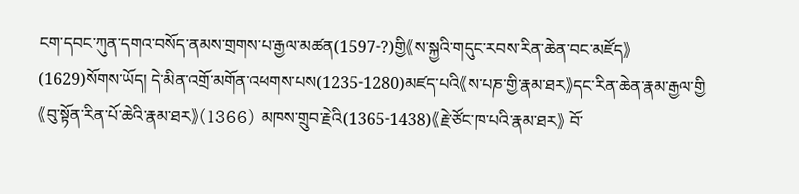ངག་དབང་ཀུན་དགའ་བསོད་ནམས་གྲགས་པ་རྒྱལ་མཚན(1597-?)གྱི《ས་སྐྱའི་གདུང་རབས་རིན་ཆེན་བང་མཛོད》(1629)སོགས་ཡོད། དེ་མིན་འགྲོ་མགོན་འཕགས་པས(1235-1280)མཛད་པའི《ས་པཎ་གྱི་རྣམ་ཐར》དང་རིན་ཆེན་རྣམ་རྒྱལ་གྱི《བུ་སྟོན་རིན་པོ་ཆེའི་རྣམ་ཐར》(1366) མཁས་གྲུབ་རྗེའི(1365-1438)《རྗེ་ཙོང་ཁ་པའི་རྣམ་ཐར》 བོ་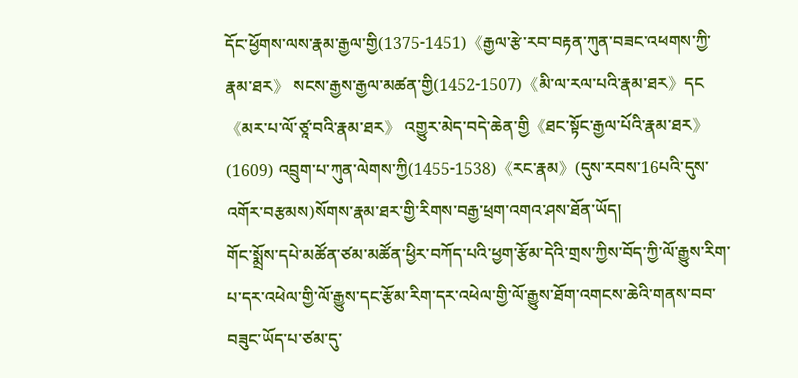དོང་ཕྱོགས་ལས་རྣམ་རྒྱལ་གྱི(1375-1451)《རྒྱལ་རྩེ་རབ་བརྟན་ཀུན་བཟང་འཕགས་ཀྱི་རྣམ་ཐར》 སངས་རྒྱས་རྒྱལ་མཚན་གྱི(1452-1507)《མི་ལ་རལ་པའི་རྣམ་ཐར》དང《མར་པ་ལོ་ཙཱ་བའི་རྣམ་ཐར》 འགྱུར་མེད་བདེ་ཆེན་གྱི《ཐང་སྟོང་རྒྱལ་པོའི་རྣམ་ཐར》(1609) འབྲུག་པ་ཀུན་ལེགས་ཀྱི(1455-1538)《རང་རྣམ》(དུས་རབས་16པའི་དུས་འགོར་བརྩམས)སོགས་རྣམ་ཐར་གྱི་རིགས་བརྒྱ་ཕྲག་འགའ་ཤས་ཐོན་ཡོད།
གོང་སྨྲོས་དཔེ་མཚོན་ཙམ་མཚོན་ཕྱིར་བཀོད་པའི་ཕྱག་རྩོམ་དེའི་གྲས་ཀྱིས་བོད་ཀྱི་ལོ་རྒྱུས་རིག་པ་དར་འཕེལ་གྱི་ལོ་རྒྱུས་དང་རྩོམ་རིག་དར་འཕེལ་གྱི་ལོ་རྒྱུས་ཐོག་འགངས་ཆེའི་གནས་བབ་བཟུང་ཡོད་པ་ཙམ་དུ་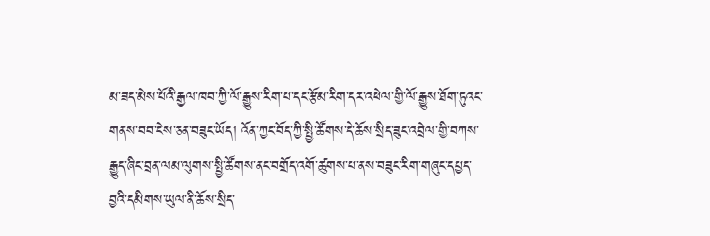མ་ཟད་མེས་པོའི་རྒྱལ་ཁབ་ཀྱི་ལོ་རྒྱུས་རིག་པ་དང་རྩོམ་རིག་དར་འཕེལ་གྱི་ལོ་རྒྱུས་ཐོག་ཏུའང་གནས་བབ་ངེས་ཅན་བཟུང་ཡོད། འོན་ཀྱང་བོད་ཀྱི་སྤྱི་ཚོགས་དེ་ཆོས་སྲིད་ཟུང་འབྲེལ་གྱི་བཀས་རྒྱུད་ཞིང་བྲན་ལམ་ལུགས་སྤྱི་ཚོགས་ནང་བགྲོད་འགོ་ཚུགས་པ་ནས་བཟུང་རིག་གཞུང་དཔྱད་བྱའི་དམིགས་ཡུལ་ནི་ཆོས་སྲིད་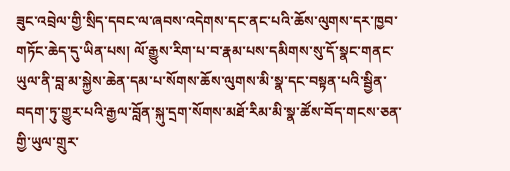ཟུང་འབྲེལ་གྱི་སྲིད་དབང་ལ་ཞབས་འདེགས་དང་ནང་པའི་ཆོས་ལུགས་དར་ཁྱབ་གཏོང་ཆེད་དུ་ཡིན་པས། ལོ་རྒྱུས་རིག་པ་བ་རྣམ་པས་དམིགས་སུ་དོ་སྣང་གནང་ཡུལ་ནི་བླ་མ་སྐྱེས་ཆེན་དམ་པ་སོགས་ཆོས་ལུགས་མི་སྣ་དང་བསྟན་པའི་སྦྱིན་བདག་ཏུ་གྱུར་པའི་རྒྱལ་བློན་སྐུ་དྲག་སོགས་མཐོ་རིམ་མི་སྣ་ཚོས་བོད་གངས་ཅན་གྱི་ཡུལ་གྲུར་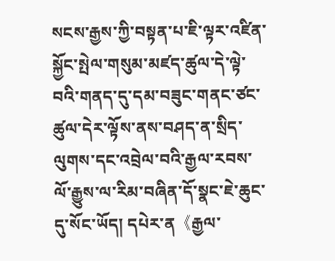སངས་རྒྱས་ཀྱི་བསྟན་པ་ཇི་ལྟར་འཛིན་སྐྱོང་སྤེལ་གསུམ་མཛད་ཚུལ་དེ་ལྟེ་བའི་གནད་དུ་དམ་བཟུང་གནང་ཙང་ཚུལ་དེར་ལྟོས་ནས་བཤད་ན་སྲིད་ལུགས་དང་འབྲེལ་བའི་རྒྱལ་རབས་ལོ་རྒྱུས་ལ་རིམ་བཞིན་དོ་སྣང་ཇེ་ཆུང་དུ་སོང་ཡོད། དཔེར་ན《རྒྱལ་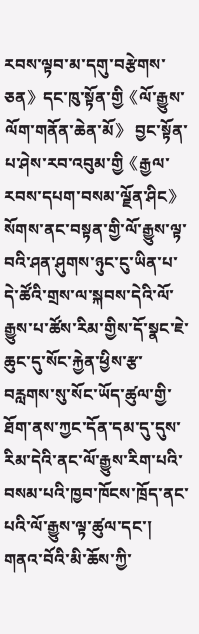རབས་ལྟབ་མ་དགུ་བརྩེགས་ཅན》དང་ཁུ་སྟོན་གྱི《ལོ་རྒྱུས་ལོག་གནོན་ཆེན་མོ》 བྱང་སྟོན་པ་ཤེས་རབ་འབུམ་གྱི《རྒྱལ་རབས་དཔག་བསམ་ལྗོན་ཤིང》སོགས་ནང་བསྟན་གྱི་ལོ་རྒྱུས་ལྟ་བའི་ཤན་ཤུགས་ཉུང་ངུ་ཡིན་པ་དེ་ཚོའི་གྲས་ལ་སྐབས་དེའི་ལོ་རྒྱུས་པ་ཚོས་རིམ་གྱིས་དོ་སྣང་ཇེ་ཆུང་དུ་སོང་རྐྱེན་ཕྱིས་རྩ་བརླགས་སུ་སོང་ཡོད་ཚུལ་གྱི་ཐོག་ནས་ཀྱང་དོན་དམ་དུ་དུས་རིམ་དེའི་ནང་ལོ་རྒྱུས་རིག་པའི་བསམ་པའི་ཁྱབ་ཁོངས་ཁྲོད་ནང་པའི་ལོ་རྒྱུས་ལྟ་ཚུལ་དང་། གནའ་བོའི་མི་ཆོས་ཀྱི་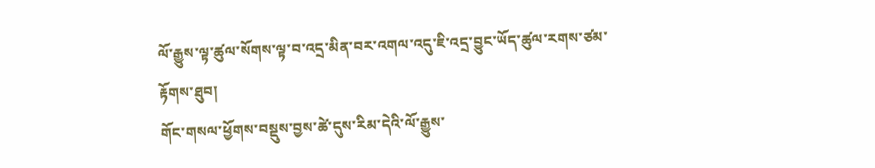ལོ་རྒྱུས་ལྟ་ཚུལ་སོགས་ལྟ་བ་འདྲ་མིན་བར་འགལ་འདུ་ཇི་འདྲ་བྱུང་ཡོད་ཚུལ་རགས་ཙམ་རྟོགས་ཐུབ།
གོང་གསལ་ཕྱོགས་བསྡུས་བྱས་ཚེ་དུས་རིམ་དེའི་ལོ་རྒྱུས་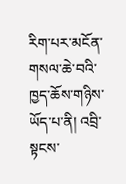རིག་པར་མངོན་གསལ་ཆེ་བའི་ཁྱད་ཆོས་གཉིས་ཡོད་པ་ནི། འབྲི་སྟངས་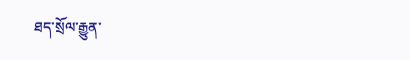ཐད་སྲོལ་རྒྱུན་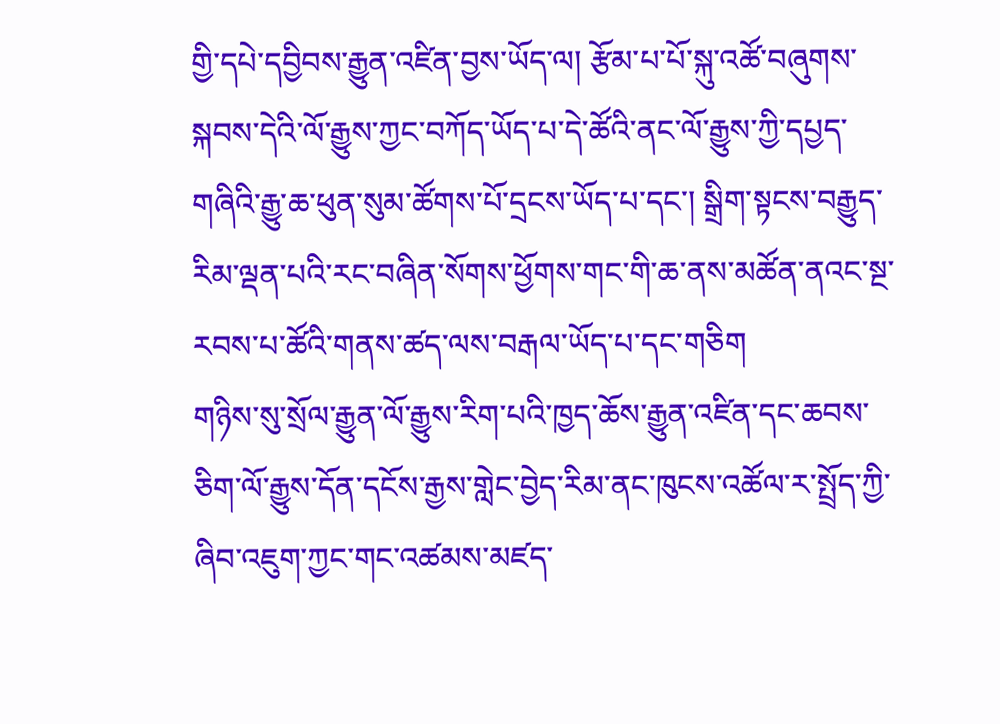གྱི་དཔེ་དབྱིབས་རྒྱུན་འཛིན་བྱས་ཡོད་ལ། རྩོམ་པ་པོ་སྐུ་འཚོ་བཞུགས་སྐབས་དེའི་ལོ་རྒྱུས་ཀྱང་བཀོད་ཡོད་པ་དེ་ཚོའི་ནང་ལོ་རྒྱུས་ཀྱི་དཔྱད་གཞིའི་རྒྱུ་ཆ་ཕུན་སུམ་ཚོགས་པོ་དྲངས་ཡོད་པ་དང་། སྒྲིག་སྟངས་བརྒྱུད་རིམ་ལྡན་པའི་རང་བཞིན་སོགས་ཕྱོགས་གང་གི་ཆ་ནས་མཚོན་ནའང་སྔ་རབས་པ་ཚོའི་གནས་ཚད་ལས་བརྒལ་ཡོད་པ་དང་གཅིག
གཉིས་སུ་སྲོལ་རྒྱུན་ལོ་རྒྱུས་རིག་པའི་ཁྱད་ཆོས་རྒྱུན་འཛིན་དང་ཆབས་ཅིག་ལོ་རྒྱུས་དོན་དངོས་རྒྱས་གླེང་བྱེད་རིམ་ནང་ཁུངས་འཚོལ་ར་སྤྲོད་ཀྱི་ཞིབ་འཇུག་ཀྱང་གང་འཚམས་མཛད་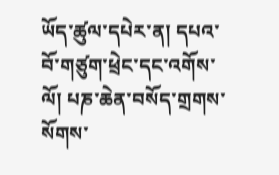ཡོད་ཚུལ་དཔེར་ན། དཔའ་བོ་གཙུག་ཕྲེང་དང་འགོས་ལོ། པཎ་ཆེན་བསོད་གྲགས་སོགས་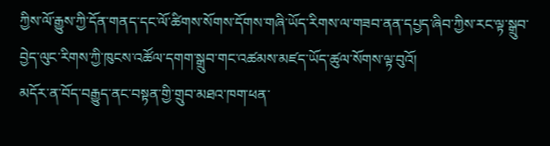ཀྱིས་ལོ་རྒྱུས་ཀྱི་དོན་གནད་དང་ལོ་ཚིགས་སོགས་དོགས་གཞི་ཡོད་རིགས་ལ་གཟབ་ནན་དཔྱད་ཞིབ་ཀྱིས་རང་ལྟ་སྒྲུབ་བྱེད་ལུང་རིགས་ཀྱི་ཁུངས་འཚོལ་དགག་སྒྲུབ་གང་འཚམས་མཛད་ཡོད་ཚུལ་སོགས་ལྟ་བུའོ།
མདོར་ན་བོད་བརྒྱུད་ནང་བསྟན་གྱི་གྲུབ་མཐའ་ཁག་ཕན་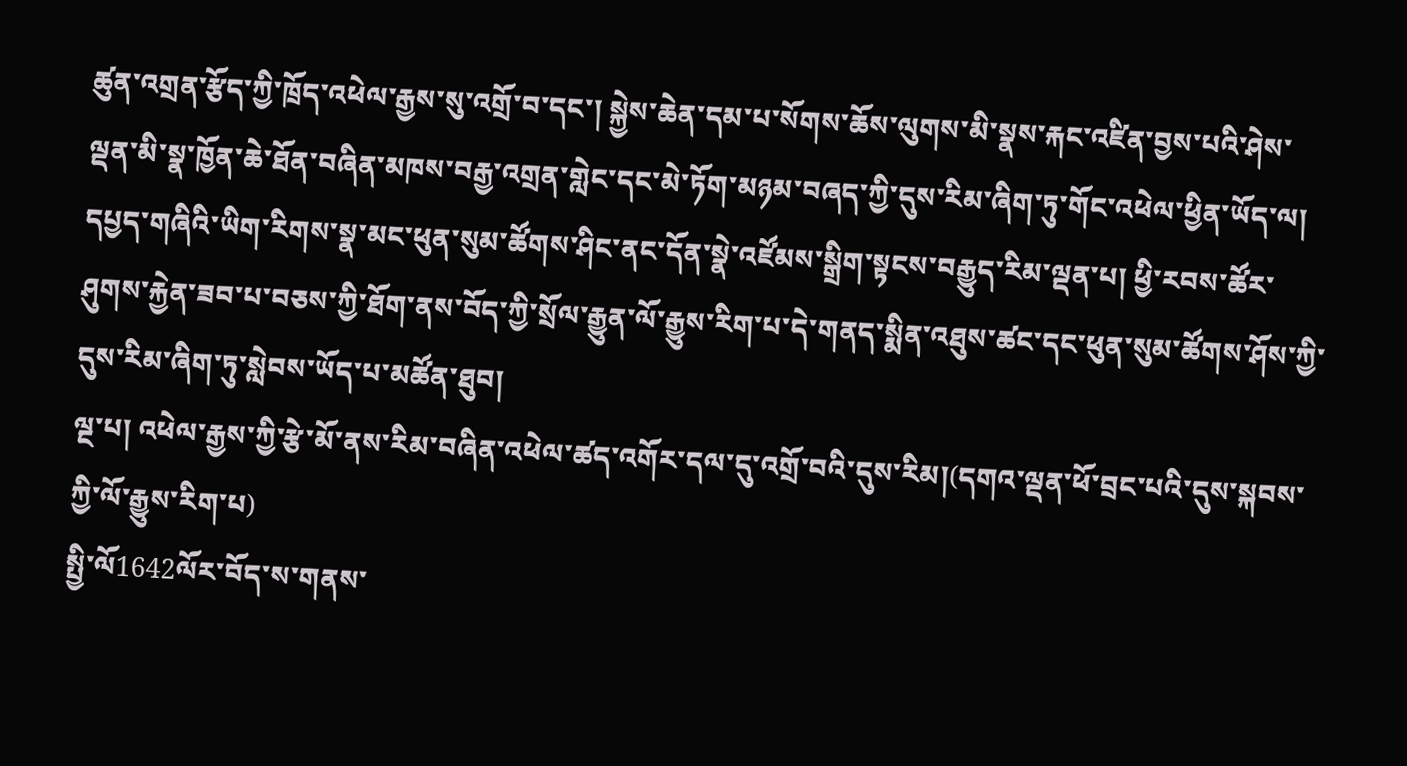ཚུན་འགྲན་རྩོད་ཀྱི་ཁྲོད་འཕེལ་རྒྱས་སུ་འགྲོ་བ་དང་། སྐྱེས་ཆེན་དམ་པ་སོགས་ཆོས་ལུགས་མི་སྣས་རྐང་འཛིན་བྱས་པའི་ཤེས་ལྡན་མི་སྣ་ཁྱོན་ཆེ་ཐོན་བཞིན་མཁས་བརྒྱ་འགྲན་གླེང་དང་མེ་ཏོག་མཉམ་བཞད་ཀྱི་དུས་རིམ་ཞིག་ཏུ་གོང་འཕེལ་ཕྱིན་ཡོད་ལ། དཔྱད་གཞིའི་ཡིག་རིགས་སྣ་མང་ཕུན་སུམ་ཚོགས་ཤིང་ནང་དོན་སྣེ་འཛོམས་སྒྲིག་སྟངས་བརྒྱུད་རིམ་ལྡན་པ། ཕྱི་རབས་ཚོར་ཤུགས་རྐྱེན་ཟབ་པ་བཅས་ཀྱི་ཐོག་ནས་བོད་ཀྱི་སྲོལ་རྒྱུན་ལོ་རྒྱུས་རིག་པ་དེ་གནད་སྨིན་འཐུས་ཚང་དང་ཕུན་སུམ་ཚོགས་ཤོས་ཀྱི་དུས་རིམ་ཞིག་ཏུ་སླེབས་ཡོད་པ་མཚོན་ཐུབ།
ལྔ་པ། འཕེལ་རྒྱས་ཀྱི་རྩེ་མོ་ནས་རིམ་བཞིན་འཕེལ་ཚད་འགོར་དལ་དུ་འགྲོ་བའི་དུས་རིམ།(དགའ་ལྡན་ཕོ་བྲང་པའི་དུས་སྐབས་ཀྱི་ལོ་རྒྱུས་རིག་པ)
སྤྱི་ལོ1642ལོར་བོད་ས་གནས་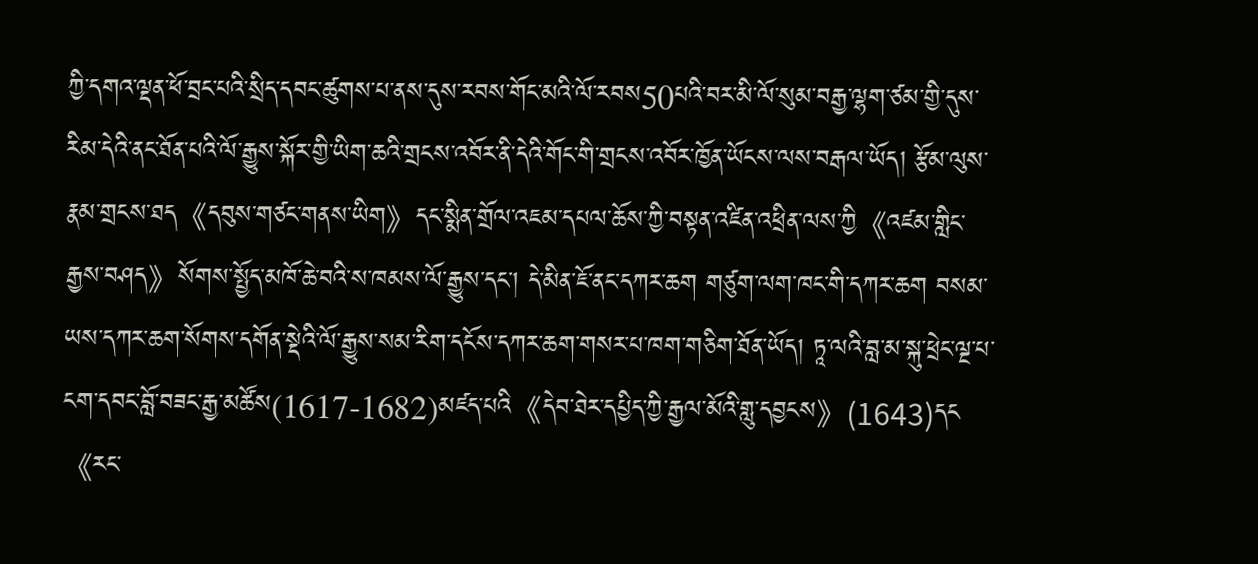ཀྱི་དགའ་ལྡན་ཕོ་བྲང་པའི་སྲིད་དབང་ཚུགས་པ་ནས་དུས་རབས་གོང་མའི་ལོ་རབས50པའི་བར་མི་ལོ་སུམ་བརྒྱ་ལྷག་ཙམ་གྱི་དུས་རིམ་དེའི་ནང་ཐོན་པའི་ལོ་རྒྱུས་སྐོར་གྱི་ཡིག་ཆའི་གྲངས་འབོར་ནི་དེའི་གོང་གི་གྲངས་འབོར་ཁྱོན་ཡོངས་ལས་བརྒལ་ཡོད། རྩོམ་ལུས་རྣམ་གྲངས་ཐད《དབུས་གཙང་གནས་ཡིག》དང་སྨིན་གྲོལ་འཇམ་དཔལ་ཆོས་ཀྱི་བསྟན་འཛིན་འཕྲིན་ལས་ཀྱི《འཛམ་གླིང་རྒྱས་བཤད》སོགས་སྤྱོད་མཁོ་ཆེ་བའི་ས་ཁམས་ལོ་རྒྱུས་དང་། དེ་མིན་ཇོ་ནང་དཀར་ཆག གཙུག་ལག་ཁང་གི་དཀར་ཆག བསམ་ཡས་དཀར་ཆག་སོགས་དགོན་སྡེའི་ལོ་རྒྱུས་སམ་རིག་དངོས་དཀར་ཆག་གསར་པ་ཁག་གཅིག་ཐོན་ཡོད། ཏཱ་ལའི་བླ་མ་སྐུ་ཕྲེང་ལྔ་པ་ངག་དབང་བློ་བཟང་རྒྱ་མཚོས(1617-1682)མཛད་པའི《དེབ་ཐེར་དཔྱིད་ཀྱི་རྒྱལ་མོའི་གླུ་དབྱངས》(1643)དང《རང་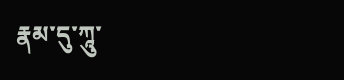རྣམ་དུ་ཀཱུ་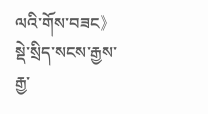ལའི་གོས་བཟང》སྡེ་སྲིད་སངས་རྒྱས་རྒྱ་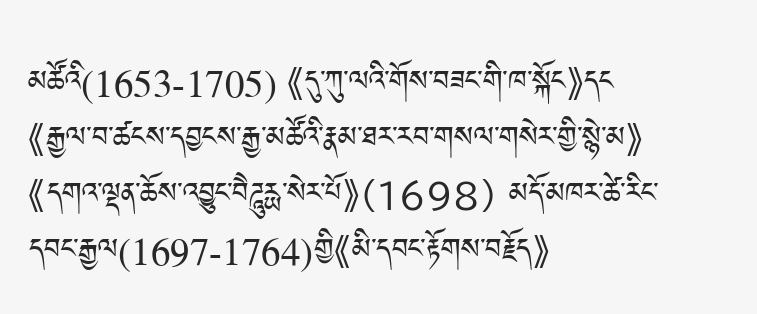མཚོའི(1653-1705) 《དུ་ཀུ་ལའི་གོས་བཟང་གི་ཁ་སྐོང》དང《རྒྱལ་བ་ཚངས་དབྱངས་རྒྱ་མཚོའི་རྣམ་ཐར་རབ་གསལ་གསེར་གྱི་སྙེ་མ》 《དགའ་ལྡན་ཆོས་འབྱུང་བཻཌཱུརྻ་སེར་པོ》(1698) མདོ་མཁར་ཚེ་རིང་དབང་རྒྱལ(1697-1764)གྱི《མི་དབང་རྟོགས་བརྗོད》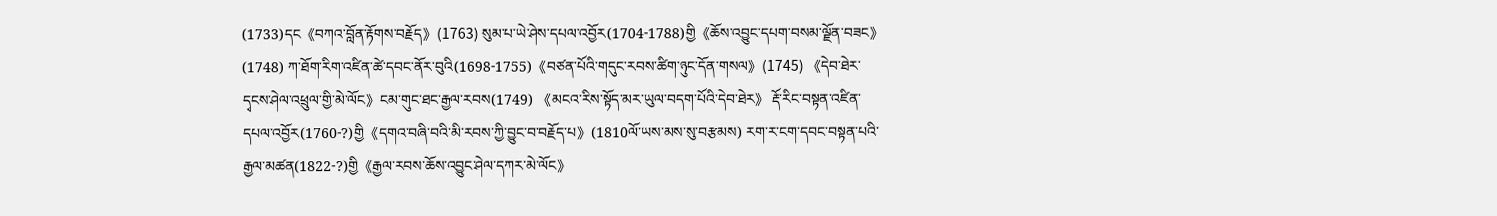(1733)དང《བཀའ་བློན་རྟོགས་བརྗོད》(1763) སུམ་པ་ཡེ་ཤེས་དཔལ་འབྱོར(1704-1788)གྱི《ཆོས་འབྱུང་དཔག་བསམ་ལྗོན་བཟང》(1748) ཀ་ཐོག་རིག་འཛིན་ཚེ་དབང་ནོར་བུའི(1698-1755)《བཙན་པོའི་གདུང་རབས་ཚིག་ཉུང་དོན་གསལ》(1745) 《དེབ་ཐེར་དྭངས་ཤེལ་འཕྲུལ་གྱི་མེ་ལོང》ངམ་གུང་ཐང་རྒྱལ་རབས(1749) 《མངའ་རིས་སྟོད་མར་ཡུལ་བདག་པོའི་དེབ་ཐེར》 རྡོ་རིང་བསྟན་འཛིན་དཔལ་འབྱོར(1760-?)གྱི《དགའ་བཞི་བའི་མི་རབས་ཀྱི་བྱུང་བ་བརྗོད་པ》(1810ལོ་ཡས་མས་སུ་བརྩམས) རག་ར་ངག་དབང་བསྟན་པའི་རྒྱལ་མཚན(1822-?)གྱི《རྒྱལ་རབས་ཆོས་འབྱུང་ཤེལ་དཀར་མེ་ལོང》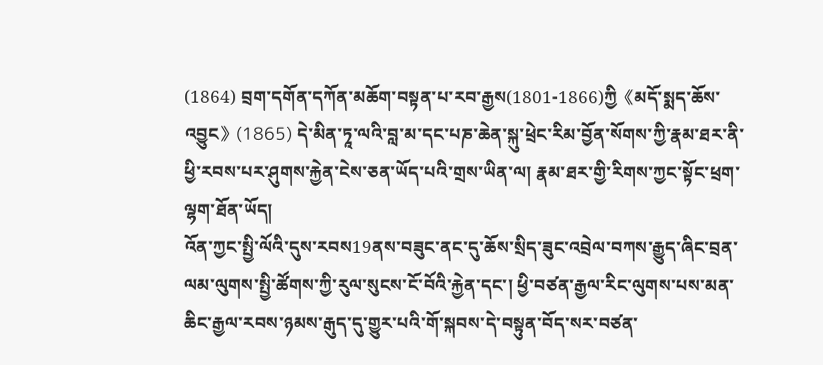(1864) བྲག་དགོན་དཀོན་མཆོག་བསྟན་པ་རབ་རྒྱས(1801-1866)ཀྱི《མདོ་སྨད་ཆོས་འབྱུང》(1865) དེ་མིན་ཏཱ་ལའི་བླ་མ་དང་པཎ་ཆེན་སྐུ་ཕྲེང་རིམ་བྱོན་སོགས་ཀྱི་རྣམ་ཐར་ནི་ཕྱི་རབས་པར་ཤུགས་རྐྱེན་ངེས་ཅན་ཡོད་པའི་གྲས་ཡིན་ལ། རྣམ་ཐར་གྱི་རིགས་ཀྱང་སྟོང་ཕྲག་ལྷག་ཐོན་ཡོད།
འོན་ཀྱང་སྤྱི་ལོའི་དུས་རབས19ནས་བཟུང་ནང་དུ་ཆོས་སྲིད་ཟུང་འབྲེལ་བཀས་རྒྱུད་ཞིང་བྲན་ལམ་ལུགས་སྤྱི་ཚོགས་ཀྱི་རུལ་སུངས་ངོ་བོའི་རྐྱེན་དང་། ཕྱི་བཙན་རྒྱལ་རིང་ལུགས་པས་མན་ཆིང་རྒྱལ་རབས་ཉམས་རྒུད་དུ་གྱུར་པའི་གོ་སྐབས་དེ་བསྟུན་བོད་སར་བཙན་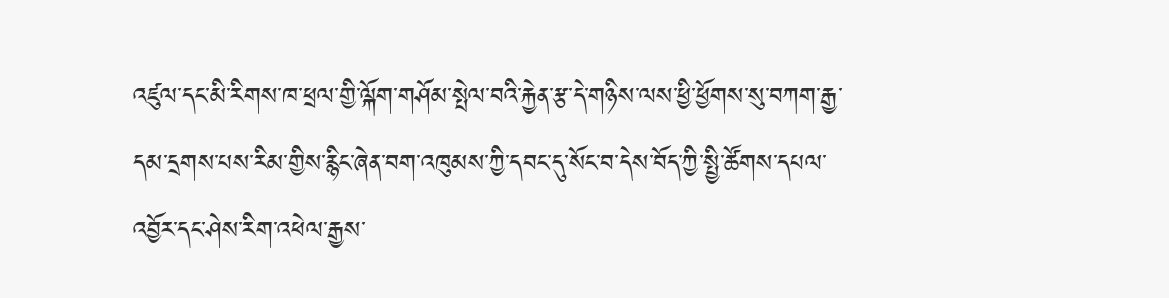འཛུལ་དང་མི་རིགས་ཁ་ཕྲལ་གྱི་ལྐོག་གཤོམ་སྤེལ་བའི་རྐྱེན་རྩ་དེ་གཉིས་ལས་ཕྱི་ཕྱོགས་སུ་བཀག་རྒྱ་དམ་དྲགས་པས་རིམ་གྱིས་རྙིང་ཞེན་བག་འཁུམས་ཀྱི་དབང་དུ་སོང་བ་དེས་བོད་ཀྱི་སྤྱི་ཚོགས་དཔལ་འབྱོར་དང་ཤེས་རིག་འཕེལ་རྒྱས་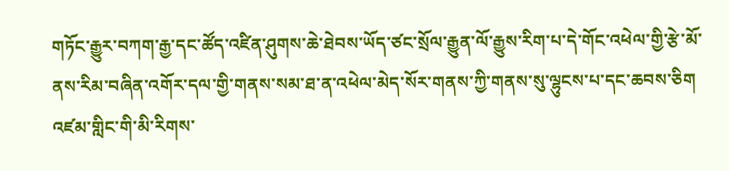གཏོང་རྒྱུར་བཀག་རྒྱ་དང་ཚོད་འཛིན་ཤུགས་ཆེ་ཐེབས་ཡོད་ཙང་སྲོལ་རྒྱུན་ལོ་རྒྱུས་རིག་པ་དེ་གོང་འཕེལ་གྱི་རྩེ་མོ་ནས་རིམ་བཞིན་འགོར་དལ་གྱི་གནས་སམ་ཐ་ན་འཕེལ་མེད་སོར་གནས་ཀྱི་གནས་སུ་ལྷུངས་པ་དང་ཆབས་ཅིག འཛམ་གླིང་གི་མི་རིགས་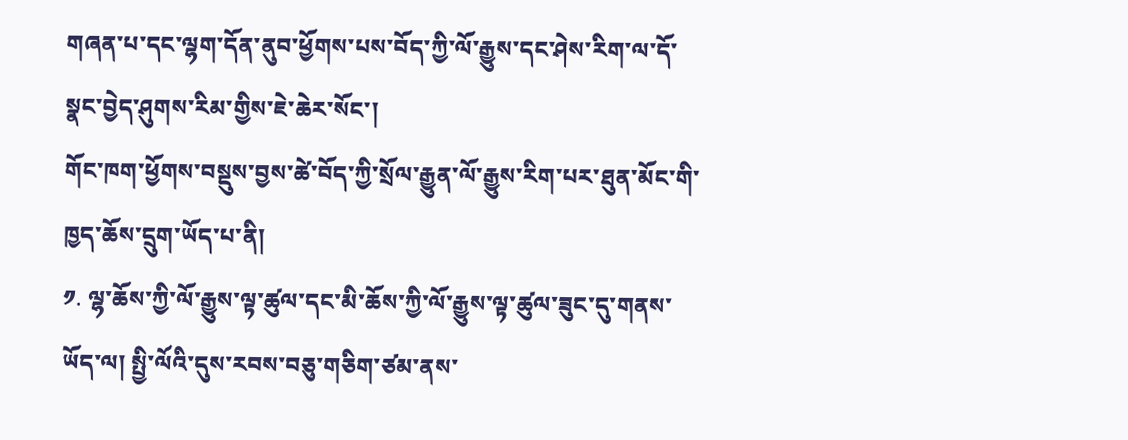གཞན་པ་དང་ལྷག་དོན་ནུབ་ཕྱོགས་པས་བོད་ཀྱི་ལོ་རྒྱུས་དང་ཤེས་རིག་ལ་དོ་སྣང་བྱེད་ཤུགས་རིམ་གྱིས་ཇེ་ཆེར་སོང་།
གོང་ཁག་ཕྱོགས་བསྡུས་བྱས་ཚེ་བོད་ཀྱི་སྲོལ་རྒྱུན་ལོ་རྒྱུས་རིག་པར་ཐུན་མོང་གི་ཁྱད་ཆོས་དྲུག་ཡོད་པ་ནི།
༡. ལྷ་ཆོས་ཀྱི་ལོ་རྒྱུས་ལྟ་ཚུལ་དང་མི་ཆོས་ཀྱི་ལོ་རྒྱུས་ལྟ་ཚུལ་ཟུང་དུ་གནས་ཡོད་ལ། སྤྱི་ལོའི་དུས་རབས་བཅུ་གཅིག་ཙམ་ནས་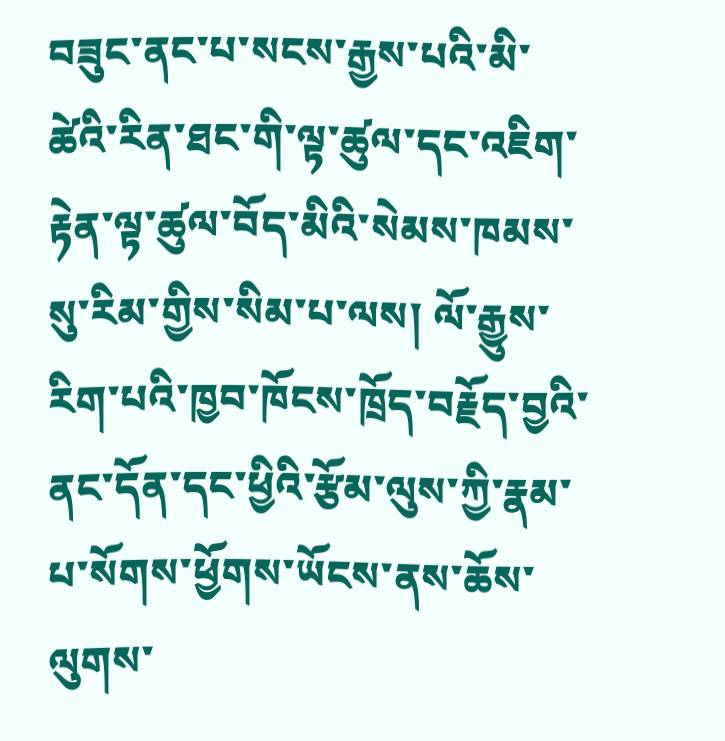བཟུང་ནང་པ་སངས་རྒྱས་པའི་མི་ཚེའི་རིན་ཐང་གི་ལྟ་ཚུལ་དང་འཇིག་རྟེན་ལྟ་ཚུལ་བོད་མིའི་སེམས་ཁམས་སུ་རིམ་གྱིས་སིམ་པ་ལས། ལོ་རྒྱུས་རིག་པའི་ཁྱབ་ཁོངས་ཁྲོད་བརྗོད་བྱའི་ནང་དོན་དང་ཕྱིའི་རྩོམ་ལུས་ཀྱི་རྣམ་པ་སོགས་ཕྱོགས་ཡོངས་ནས་ཆོས་ལུགས་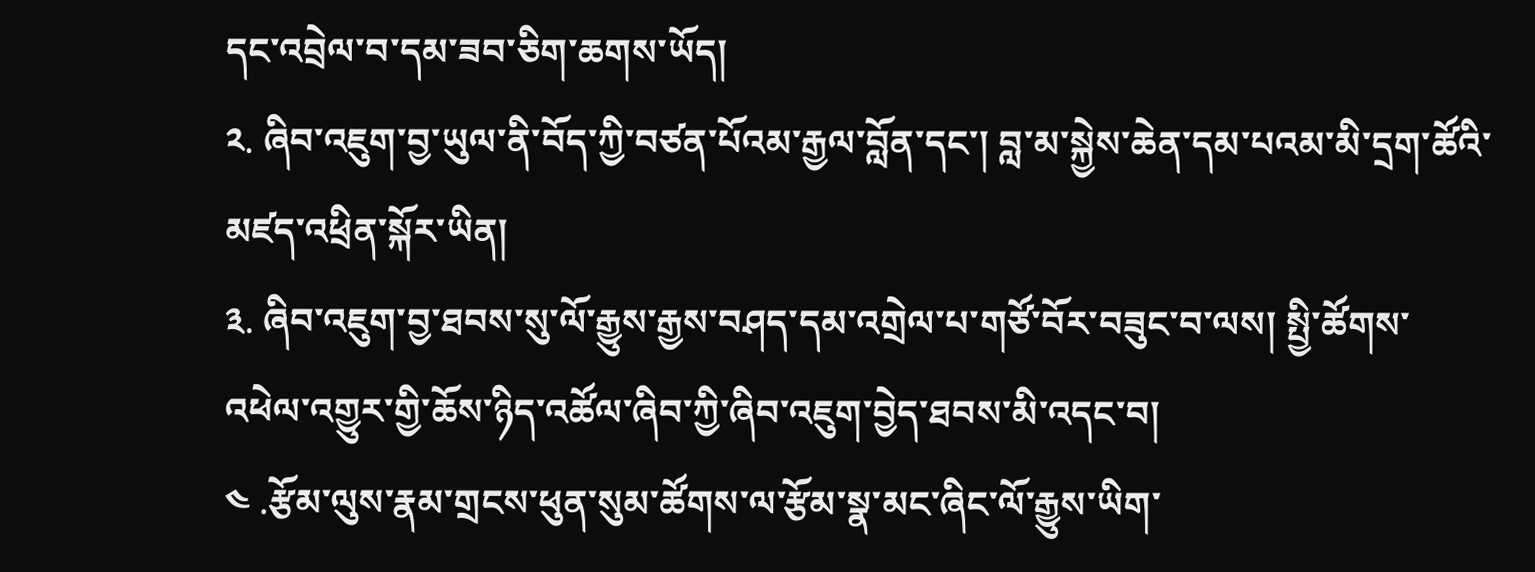དང་འབྲེལ་བ་དམ་ཟབ་ཅིག་ཆགས་ཡོད།
༢. ཞིབ་འཇུག་བྱ་ཡུལ་ནི་བོད་ཀྱི་བཙན་པོའམ་རྒྱལ་བློན་དང་། བླ་མ་སྐྱེས་ཆེན་དམ་པའམ་མི་དྲག་ཚོའི་མཛད་འཕྲིན་སྐོར་ཡིན།
༣. ཞིབ་འཇུག་བྱ་ཐབས་སུ་ལོ་རྒྱུས་རྒྱས་བཤད་དམ་འགྲེལ་པ་གཙོ་བོར་བཟུང་བ་ལས། སྤྱི་ཚོགས་འཕེལ་འགྱུར་གྱི་ཆོས་ཉིད་འཚོལ་ཞིབ་ཀྱི་ཞིབ་འཇུག་བྱེད་ཐབས་མི་འདང་བ།
༤ .རྩོམ་ལུས་རྣམ་གྲངས་ཕུན་སུམ་ཚོགས་ལ་རྩོམ་སྣ་མང་ཞིང་ལོ་རྒྱུས་ཡིག་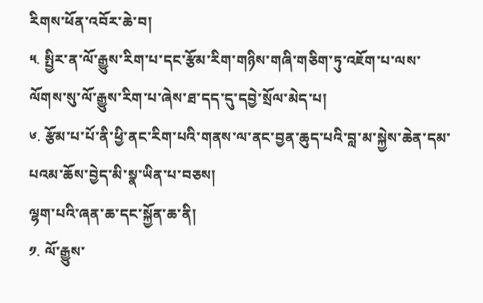རིགས་ཕོན་འབོར་ཆེ་བ།
༥. སྤྱིར་ན་ལོ་རྒྱུས་རིག་པ་དང་རྩོམ་རིག་གཉིས་གཞི་གཅིག་ཏུ་འཇོག་པ་ལས་ལོགས་སུ་ལོ་རྒྱུས་རིག་པ་ཞེས་ཐ་དད་དུ་དབྱེ་སྲོལ་མེད་པ།
༦. རྩོམ་པ་པོ་ནི་ཕྱི་ནང་རིག་པའི་གནས་ལ་ནང་བྱན་ཆུད་པའི་བླ་མ་སྐྱེས་ཆེན་དམ་པའམ་ཆོས་བྱེད་མི་སྣ་ཡིན་པ་བཅས།
ལྷག་པའི་ཞན་ཆ་དང་སྐྱོན་ཆ་ནི།
༡. ལོ་རྒྱུས་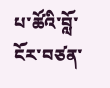པ་ཚོའི་བློ་ངོར་བཙན་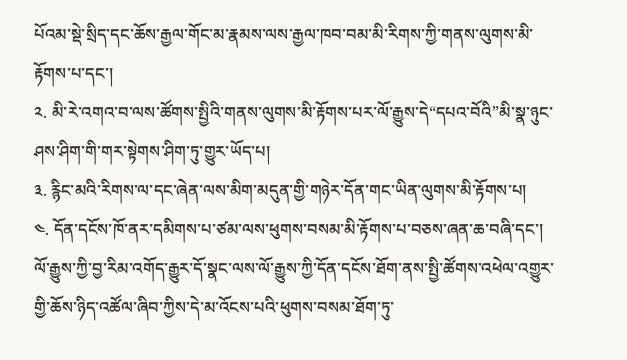པོའམ་སྡེ་སྲིད་དང་ཆོས་རྒྱལ་གོང་མ་རྣམས་ལས་རྒྱལ་ཁབ་བམ་མི་རིགས་ཀྱི་གནས་ལུགས་མི་རྟོགས་པ་དང་།
༢. མི་རེ་འགའ་བ་ལས་ཚོགས་སྤྱིའི་གནས་ལུགས་མི་རྟོགས་པར་ལོ་རྒྱུས་དེ“དཔའ་བོའི”མི་སྣ་ཉུང་ཤས་ཤིག་གི་གར་སྟེགས་ཤིག་ཏུ་གྱུར་ཡོད་པ།
༣. རྙིང་མའི་རིགས་ལ་དང་ཞེན་ལས་མིག་མདུན་གྱི་གཉེར་དོན་གང་ཡིན་ལུགས་མི་རྟོགས་པ།
༤. དོན་དངོས་ཁོ་ནར་དམིགས་པ་ཙམ་ལས་ཕུགས་བསམ་མི་རྟོགས་པ་བཅས་ཞན་ཆ་བཞི་དང་། ལོ་རྒྱུས་ཀྱི་བྱ་རིམ་འགོད་རྒྱུར་དོ་སྣང་ལས་ལོ་རྒྱུས་ཀྱི་དོན་དངོས་ཐོག་ནས་སྤྱི་ཚོགས་འཕེལ་འགྱུར་གྱི་ཆོས་ཉིད་འཚོལ་ཞིབ་ཀྱིས་དེ་མ་འོངས་པའི་ཕུགས་བསམ་ཐོག་ཏུ་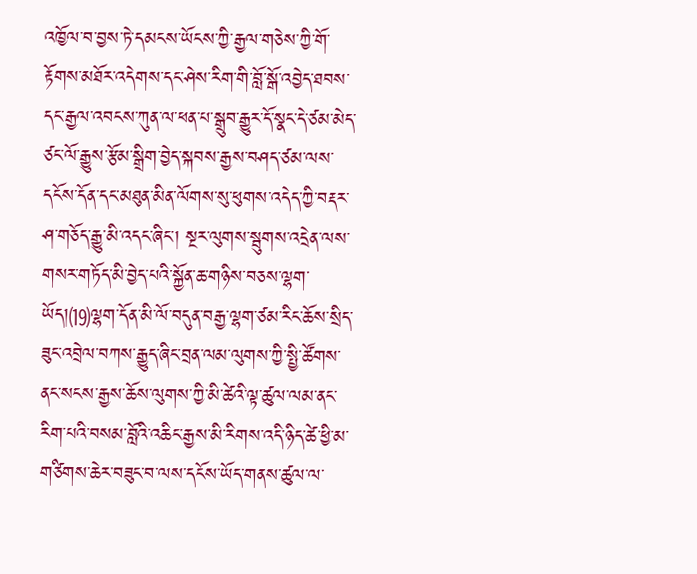འཁྱོལ་བ་བྱས་ཏེ་དམངས་ཡོངས་ཀྱི་རྒྱལ་གཅེས་ཀྱི་གོ་རྟོགས་མཐོར་འདེགས་དང་ཤེས་རིག་གི་བློ་སྒོ་འབྱེད་ཐབས་དང་རྒྱལ་འབངས་ཀུན་ལ་ཕན་པ་སྒྲུབ་རྒྱུར་དོ་སྣང་དེ་ཙམ་མེད་ཙང་ལོ་རྒྱུས་རྩོམ་སྒྲིག་བྱེད་སྐབས་རྒྱས་བཤད་ཙམ་ལས་དངོས་དོན་དང་མཐུན་མིན་ལོགས་སུ་ཕུགས་འདེད་ཀྱི་བརྡར་ཤ་གཅོད་རྒྱུ་མི་འདང་ཞིང་། སྔར་ལུགས་སྦུགས་འདྲེན་ལས་གསར་གཏོད་མི་བྱེད་པའི་སྐྱོན་ཆ་གཉིས་བཅས་ལྷག་ཡོད།⒆ལྷག་དོན་མི་ལོ་བདུན་བརྒྱ་ལྷག་ཙམ་རིང་ཆོས་སྲིད་ཟུང་འབྲེལ་བཀས་རྒྱུད་ཞིང་བྲན་ལམ་ལུགས་ཀྱི་སྤྱི་ཚོགས་ནང་སངས་རྒྱས་ཆོས་ལུགས་ཀྱི་མི་ཚེའི་ལྟ་ཚུལ་ལམ་ནང་རིག་པའི་བསམ་བློའི་འཆིང་རྒྱས་མི་རིགས་འདི་ཉིད་ཚེ་ཕྱི་མ་གཙིགས་ཆེར་བཟུང་བ་ལས་དངོས་ཡོད་གནས་ཚུལ་ལ་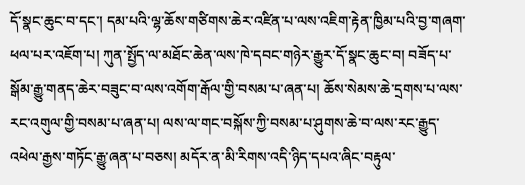དོ་སྣང་ཆུང་བ་དང་། དམ་པའི་ལྷ་ཆོས་གཙིགས་ཆེར་འཛིན་པ་ལས་འཇིག་རྟེན་ཁྱིམ་པའི་བྱ་གཞག་ཕལ་པར་འཇོག་པ། ཀུན་སྤྱོད་ལ་མཐོང་ཆེན་ལས་ཁེ་དབང་གཉེར་རྒྱུར་དོ་སྣང་ཆུང་བ། བཟོད་པ་སྒོམ་རྒྱུ་གནད་ཆེར་བཟུང་བ་ལས་འགོག་རྒོལ་གྱི་བསམ་པ་ཞན་པ། ཆོས་སེམས་ཆེ་དྲགས་པ་ལས་རང་འགུལ་གྱི་བསམ་པ་ཞན་པ། ལས་ལ་གང་བསྐོས་ཀྱི་བསམ་པ་ཤུགས་ཆེ་བ་ལས་རང་རྒྱུད་འཕེལ་རྒྱས་གཏོང་རྒྱུ་ཞན་པ་བཅས། མདོར་ན་མི་རིགས་འདི་ཉིད་དཔའ་ཞིང་བརྟུལ་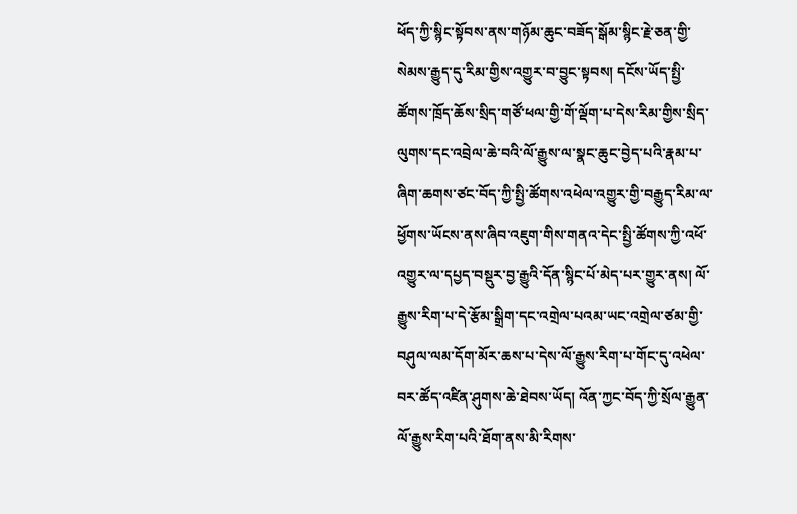ཕོད་ཀྱི་སྙིང་སྟོབས་ནས་གཉོམ་ཆུང་བཟོད་སྒོམ་སྙིང་རྗེ་ཅན་གྱི་སེམས་རྒྱུད་དུ་རིམ་གྱིས་འགྱུར་བ་བྱུང་སྟབས། དངོས་ཡོད་སྤྱི་ཚོགས་ཁྲོད་ཆོས་སྲིད་གཙོ་ཕལ་གྱི་གོ་ལྡོག་པ་དེས་རིམ་གྱིས་སྲིད་ལུགས་དང་འབྲེལ་ཆེ་བའི་ལོ་རྒྱུས་ལ་སྣང་ཆུང་བྱེད་པའི་རྣམ་པ་ཞིག་ཆགས་ཙང་བོད་ཀྱི་སྤྱི་ཚོགས་འཕེལ་འགྱུར་གྱི་བརྒྱུད་རིམ་ལ་ཕྱོགས་ཡོངས་ནས་ཞིབ་འཇུག་གིས་གནའ་དེང་སྤྱི་ཚོགས་ཀྱི་འཕོ་འགྱུར་ལ་དཔྱད་བསྡུར་བྱ་རྒྱུའི་དོན་སྙིང་པོ་མེད་པར་གྱུར་ནས། ལོ་རྒྱུས་རིག་པ་དེ་རྩོམ་སྒྲིག་དང་འགྲེལ་པའམ་ཡང་འགྲེལ་ཙམ་གྱི་བཤུལ་ལམ་དོག་མོར་ཆས་པ་དེས་ལོ་རྒྱུས་རིག་པ་གོང་དུ་འཕེལ་བར་ཚོད་འཛིན་ཤུགས་ཆེ་ཐེབས་ཡོད། འོན་ཀྱང་བོད་ཀྱི་སྲོལ་རྒྱུན་ལོ་རྒྱུས་རིག་པའི་ཐོག་ནས་མི་རིགས་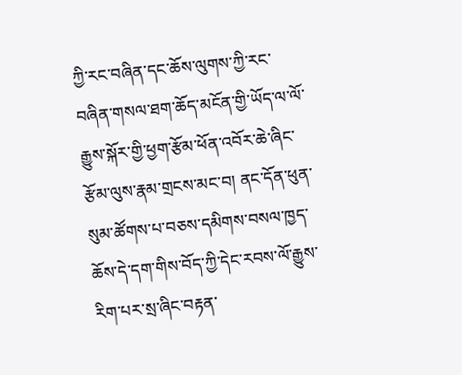ཀྱི་རང་བཞིན་དང་ཆོས་ལུགས་ཀྱི་རང་བཞིན་གསལ་ཐག་ཆོད་མངོན་གྱི་ཡོད་ལ་ལོ་རྒྱུས་སྐོར་གྱི་ཕྱག་རྩོམ་ཕོན་འབོར་ཆེ་ཞིང་རྩོམ་ལུས་རྣམ་གྲངས་མང་བ། ནང་དོན་ཕུན་སུམ་ཚོགས་པ་བཅས་དམིགས་བསལ་ཁྱད་ཆོས་དེ་དག་གིས་བོད་ཀྱི་དེང་རབས་ལོ་རྒྱུས་རིག་པར་སྲ་ཞིང་བརྟན་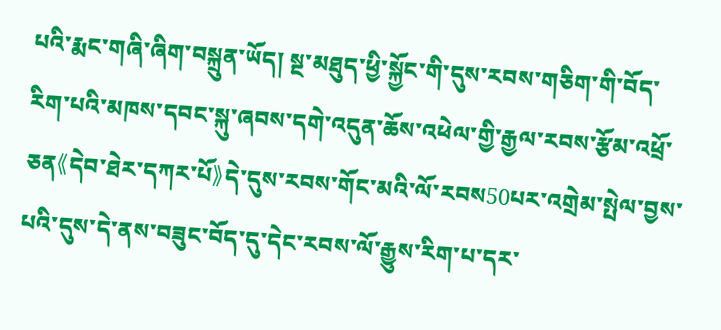པའི་རྨང་གཞི་ཞིག་བསྐྲུན་ཡོད། སྔ་མཐུད་ཕྱི་སྐྱོང་གི་དུས་རབས་གཅིག་གི་བོད་རིག་པའི་མཁས་དབང་སྐུ་ཞབས་དགེ་འདུན་ཆོས་འཕེལ་གྱི་རྒྱལ་རབས་རྩོམ་འཕྲོ་ཅན《དེབ་ཐེར་དཀར་པོ》དེ་དུས་རབས་གོང་མའི་ལོ་རབས50པར་འགྲེམ་སྤེལ་བྱས་པའི་དུས་དེ་ནས་བཟུང་བོད་དུ་དེང་རབས་ལོ་རྒྱུས་རིག་པ་དར་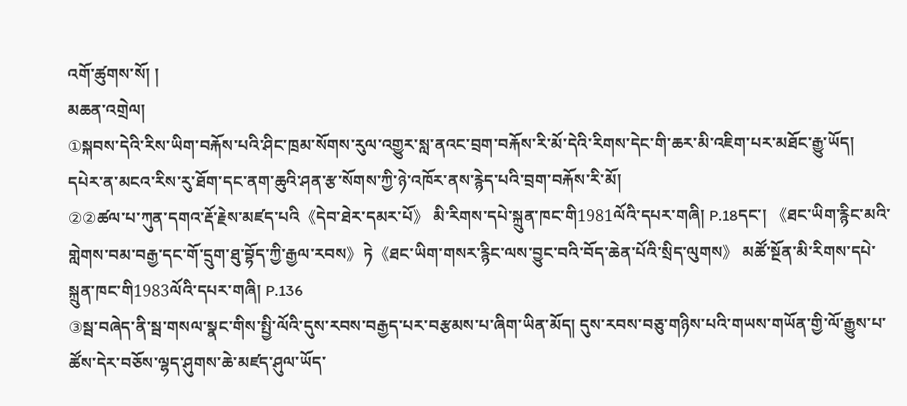འགོ་ཚུགས་སོ། །
མཆན་འགྲེལ།
①སྐབས་དེའི་རིས་ཡིག་བརྐོས་པའི་ཤིང་ཁྲམ་སོགས་རུལ་འགྱུར་སླ་ནའང་བྲག་བརྐོས་རི་མོ་དེའི་རིགས་དེང་གི་ཆར་མི་འཇིག་པར་མཐོང་རྒྱུ་ཡོད། དཔེར་ན་མངའ་རིས་རུ་ཐོག་དང་ནག་ཆུའི་ཤན་རྩ་སོགས་ཀྱི་ཉེ་འཁོར་ནས་རྙེད་པའི་བྲག་བརྐོས་རི་མོ།
②②ཚལ་པ་ཀུན་དགའ་རྡོ་རྗེས་མཛད་པའི《དེབ་ཐེར་དམར་པོ》 མི་རིགས་དཔེ་སྐྲུན་ཁང་གི1981ལོའི་དཔར་གཞི། P.18དང་། 《ཐང་ཡིག་རྙིང་མའི་གླེགས་བམ་བརྒྱ་དང་གོ་དྲུག་ཐུ་བྷོད་ཀྱི་རྒྱལ་རབས》ཏེ《ཐང་ཡིག་གསར་རྙིང་ལས་བྱུང་བའི་བོད་ཆེན་པོའི་སྲིད་ལུགས》 མཚོ་སྔོན་མི་རིགས་དཔེ་སྐྲུན་ཁང་གི1983ལོའི་དཔར་གཞི། P.136
③སྦ་བཞེད་ནི་སྦ་གསལ་སྣང་གིས་སྤྱི་ལོའི་དུས་རབས་བརྒྱད་པར་བརྩམས་པ་ཞིག་ཡིན་མོད། དུས་རབས་བཅུ་གཉིས་པའི་གཡས་གཡོན་གྱི་ལོ་རྒྱུས་པ་ཚོས་དེར་བཅོས་ལྷད་ཤུགས་ཆེ་མཛད་ཤུལ་ཡོད་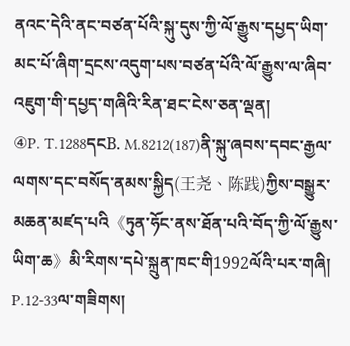ནའང་དེའི་ནང་བཙན་པོའི་སྐུ་དུས་ཀྱི་ལོ་རྒྱུས་དཔྱད་ཡིག་མང་པོ་ཞིག་དྲངས་འདུག་པས་བཙན་པོའི་ལོ་རྒྱུས་ལ་ཞིབ་འཇུག་གི་དཔྱད་གཞིའི་རིན་ཐང་ངེས་ཅན་ལྡན།
④P. T.1288དངB. M.8212(187)ནི་སྐུ་ཞབས་དབང་རྒྱལ་ལགས་དང་བསོད་ནམས་སྐྱིད(王尧、陈践)ཀྱིས་བསྒྱུར་མཆན་མཛད་པའི《ཏུན་ཧོང་ནས་ཐོན་པའི་བོད་ཀྱི་ལོ་རྒྱུས་ཡིག་ཆ》མི་རིགས་དཔེ་སྐྲུན་ཁང་གི1992ལོའི་པར་གཞི། P.12-33ལ་གཟིགས།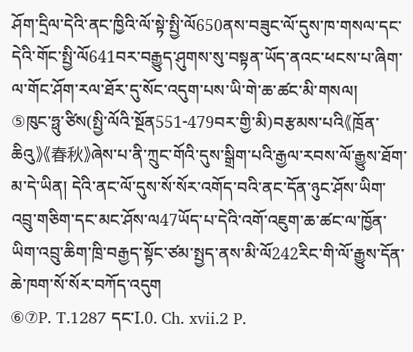ཤོག་དྲིལ་དེའི་ནང་ཁྱིའི་ལོ་སྟེ་སྤྱི་ལོ650ནས་བཟུང་ལོ་དུས་ཁ་གསལ་དང་དེའི་གོང་སྤྱི་ལོ641བར་བརྒྱུད་ཤུགས་སུ་བསྟན་ཡོད་ནའང་ཕངས་པ་ཞིག་ལ་གོང་ཤོག་རལ་ཐོར་དུ་སོང་འདུག་པས་ཡི་གེ་ཆ་ཚང་མི་གསལ།
⑤ཁུང་ཧྥུ་ཙིས(སྤྱི་ལོའི་སྔོན551-479བར་གྱི་མི)བརྩམས་པའི《ཁྲོན་ཆིའུ》《春秋》ཞེས་པ་ནི་ཀྲུང་གོའི་དུས་སྒྲིག་པའི་རྒྱལ་རབས་ལོ་རྒྱུས་ཐོག་མ་དེ་ཡིན། དེའི་ནང་ལོ་དུས་སོ་སོར་འགོད་བའི་ནང་དོན་ཉུང་ཤོས་ཡིག་འབྲུ་གཅིག་དང་མང་ཤོས་ལ47ཡོད་པ་དེའི་འགོ་འཇུག་ཆ་ཚང་ལ་ཁྱོན་ཡིག་འབྲུ་ཆིག་ཁྲི་བརྒྱད་སྟོང་ཙམ་སྤྱད་ནས་མི་ལོ242རིང་གི་ལོ་རྒྱུས་དོན་ཆེ་ཁག་སོ་སོར་བཀོད་འདུག
⑥⑦P. T.1287 དང་I.0. Ch. xvii.2 P.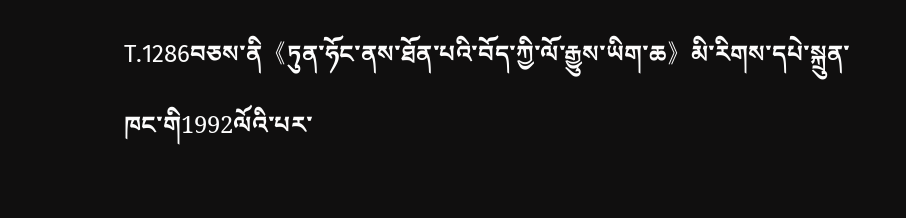T.1286བཅས་ནི《ཏུན་ཧོང་ནས་ཐོན་པའི་བོད་ཀྱི་ལོ་རྒྱུས་ཡིག་ཆ》མི་རིགས་དཔེ་སྐྲུན་ཁང་གི1992ལོའི་པར་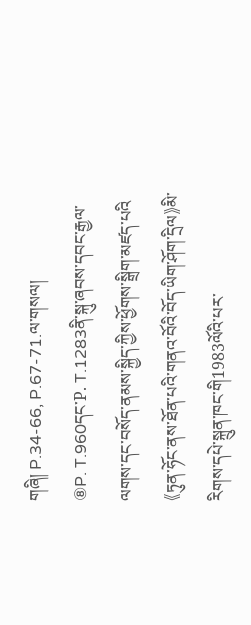གཞི། P.34-66, P.67-71.ལ་གསལ།
⑧P. T.960དང་P. T.1283ནི་སྐུ་ཞབས་དབང་རྒྱལ་ལགས་དང་བསོད་ནམས་སྐྱིད་ཀྱིས་ཕྱོགས་སྒྲིག་མཛད་པའི《ཏུན་ཧོང་ནས་ཐོན་པའི་གནའ་བོའི་བོད་ཡིག་ཤོག་དྲིལ》མི་རིགས་དཔེ་སྐྲུན་ཁང་གི1983ལོའི་པར་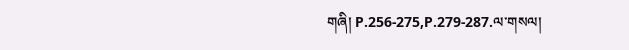གཞི། P.256-275,P.279-287.ལ་གསལ།